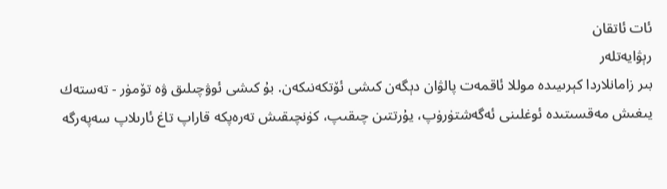ئات ئاتقان
رېۋايەتلەر
بىر زامانلاردا كېرىيىدە موللا ئاقمەت پالۋان دېگەن كىشى ئۆتكەنىكەن. بۇ كىشى ئوۋچىلىق ۋە تۆمۈر - تەستەك يىغىش مەقسىتىدە ئوغلىنى ئەگەشتۈرۈپ، يۇرتتىن چىقىپ، كۈنچىقىش تەرەپكە قاراپ تاغ ئارىلاپ سەپەرگە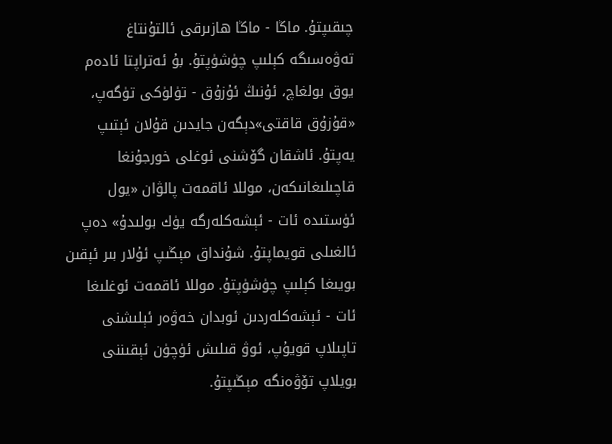چىقىپتۇ. ماڭا - ماڭا ھازىرقى ئالتۇنتاغ تەۋەسىگە كېلىپ چۈشۈپتۇ. بۇ ئەتراپتا ئادەم يوق بولغاچ، ئۇنىڭ ئۇزۇق - تۈلۈكى تۈگەپ، «قۇزۇق قاقتى»دېگەن جايدىن قۇلان ئېتىپ يەپتۇ. ئاشقان گۆشنى ئوغلى خورجۇنغا قاچىلىغانىكەن، موللا ئاقمەت پالۋان «يول ئۈستىدە ئات - ئېشەكلەرگە يۈك بولىدۇ» دەپ ئالغىلى قويماپتۇ. شۇنداق مېڭىپ ئۇلار بىر ئېقىن بويىغا كېلىپ چۈشۈپتۇ. موللا ئاقمەت ئوغلىغا ئات - ئېشەكلەردىن ئوبدان خەۋەر ئېلىشنى تاپىلاپ قويۇپ، ئوۋ قىلىش ئۈچۈن ئېقىننى بويلاپ تۆۋەنگە مېڭىپتۇ.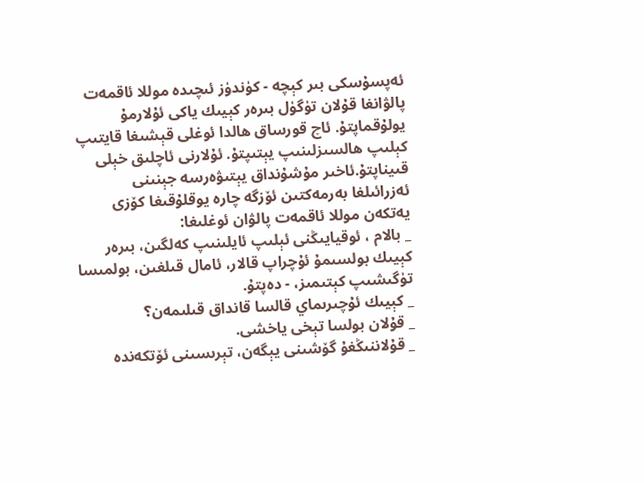ئەپسۇسكى بىر كېچە - كۈندۈز ئىچىدە موللا ئاقمەت پالۋانغا قۇلان تۈگۈل بىرەر كېيىك ياكى ئۇلارمۇ يولۇقماپتۇ. ئاچ قورساق ھالدا ئوغلى قېشىغا قايتىپ كېلىپ ھالسىزلىنىپ يېتىپتۇ. ئۇلارنى ئاچلىق خېلى قىيناپتۇ.ئاخىر مۇشۇنداق يېتىۋەرسە جېنىنى ئەزرائىلغا بەرمەكتىن ئۆزگە چارە يوقلۇقىغا كۆزى يەتكەن موللا ئاقمەت پالۋان ئوغلىغا:
_ بالام ، ئوقيايىڭنى ئېلىپ ئايلىنىپ كەلگىن، بىرەر كېيىك بولسىمۇ ئۇچراپ قالار، ئامال قىلغىن، بولمىسا تۈگىشىپ كېتىمىز، - دەپتۇ.
_ كېيىك ئۇچىرىماي قالسا قانداق قىلىمەن؟
_ قۇلان بولسا تېخى ياخشى.
_ قۇلاننىڭغۇ گۆشىنى يېگەن، تېرىسىنى ئۆتكەندە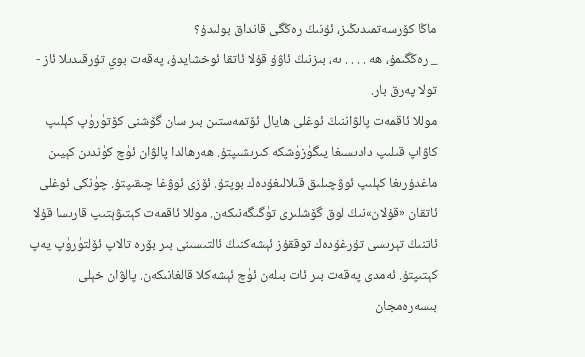ماڭا كۆرسەتمىدىڭىز، ئۇنىڭ رەڭگى قانداق بولىدۇ؟
_ رەڭگىمۇ، ھە . . . . ىە، بىزنىڭ ئاۋۇ قۇلا ئاتقا ئوخشايدۇ، پەقەت بوي تۇرقىدىلا ئاز - تولا پەرق بار.
موللا ئاقمەت پالۋاننىڭ ئوغلى ھايال ئۆتمەستىن بىر سان گۆشنى كۆتۈرۈپ كېلىپ كاۋاپ قىلىپ دادىسىغا يىگۈزۈشكە كىرىشىپتۇ. ھەرھالدا پالۋان ئۈچ كۈندىن كېيىن ماغدۇرىغا كېلىپ ئوۋچىلىق قىلالىغۇدەك بوپتۇ. ئۆزى ئوۋغا چىقىپتۇ. چۈنكى ئوغلى ئاتقان «قۇلان»نىڭ لوق گۆشلىرى تۈگىگەنىكەن. موللا ئاقمەت كېتىۋېتىپ قارىسا قۇلا ئاتنىڭ تېرىسى تۇرغۇدەك توققۇز ئېشەكنىڭ ئالتىسىنى بىر بۆرە تالاپ ئۆلتۈرۈپ يەپ كېتىپتۇ. ئەمدى پەقەت بىر ئات بىلەن ئۈچ ئېشەكلا قالغانىكەن. پالۋان خېلى بىسەرەمجان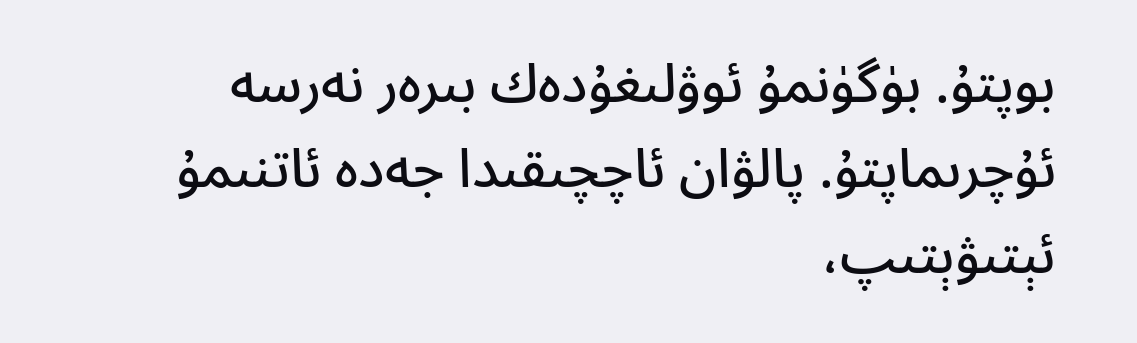بوپتۇ. بۈگۈنمۇ ئوۋلىغۇدەك بىرەر نەرسە ئۇچرىماپتۇ. پالۋان ئاچچىقىدا جەدە ئاتنىمۇ ئېتىۋېتىپ،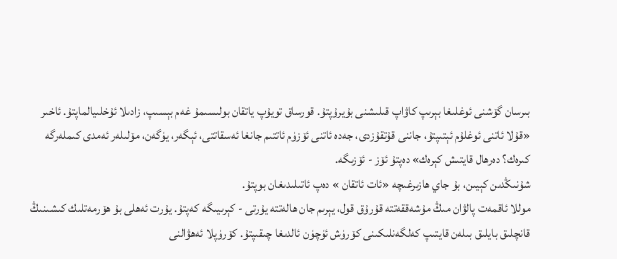بىرسان گۆشنى ئوغلىغا بېرىپ كاۋاپ قىلىشنى بۇيرۇپتۇ. قورساق تويۇپ ياتقان بولىسىمۇ غەم بېسىپ، زادىلا ئۇخلىيالماپتۇ. ئاخىر «قۇلا ئاتنى ئوغلۇم ئېتىپتۇ، جاننى قۇتقۇزدى، جەدە ئاتنى ئۆزۈم ئاتتىم جانغا ئەسقاتتى، ئېگەر، يۈگەن، مۆلىلەر ئەمدى كىملەرگە كىرەك؟ دەرھال قايتىش كېرەك» دەپتۇ ئۆز - ئۆزىگە.
شۇنىڭدىن كېيىن، بۇ جاي ھازىرغىچە «ئات ئاتقان » دەپ ئاتىلىدىغان بوپتۇ.
موللا ئاقمەت پالۋان مىڭ مۇشەققەتتە قۇرۇق قول، يېرىم جان ھالەتتە يۇرتى - كېرىيىگە كەپتۇ. يۇرت ئەھلى بۇ ھۆرمەتلىك كىشىنىڭ قانچلىق بايلىق بىلەن قايتىپ كەلگەنلىكىنى كۆرۈش ئۈچۈن ئالدىغا چىقىپتۇ. كۆرۈپلا ئەھۋالنى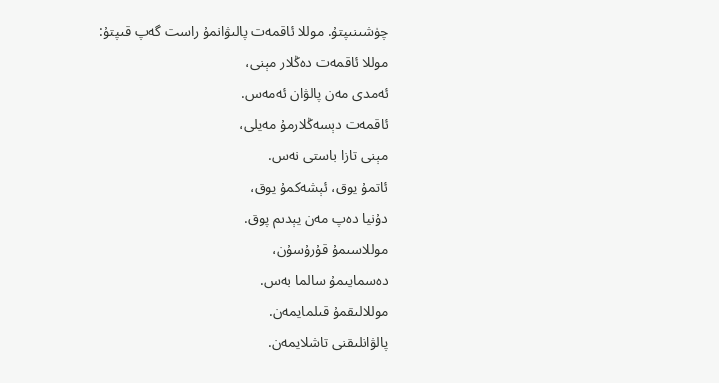چۈشىنىپتۇ. موللا ئاقمەت پالىۋانمۇ راست گەپ قىپتۇ:
موللا ئاقمەت دەڭلار مېنى،
ئەمدى مەن پالۋان ئەمەس.
ئاقمەت دېسەڭلارمۇ مەيلى،
مېنى تازا باستى نەس.
ئاتمۇ يوق، ئېشەكمۇ يوق،
دۇنيا دەپ مەن يېدىم پوق.
موللاسىمۇ قۇرۇسۇن،
دەسمايىمۇ سالما بەس.
موللالىقمۇ قىلمايمەن.
پالۋانلىقنى تاشلايمەن.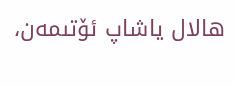ھالال ياشاپ ئۆتىمەن،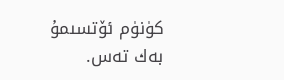كۈنۈم ئۆتسىمۇ بەك تەس.